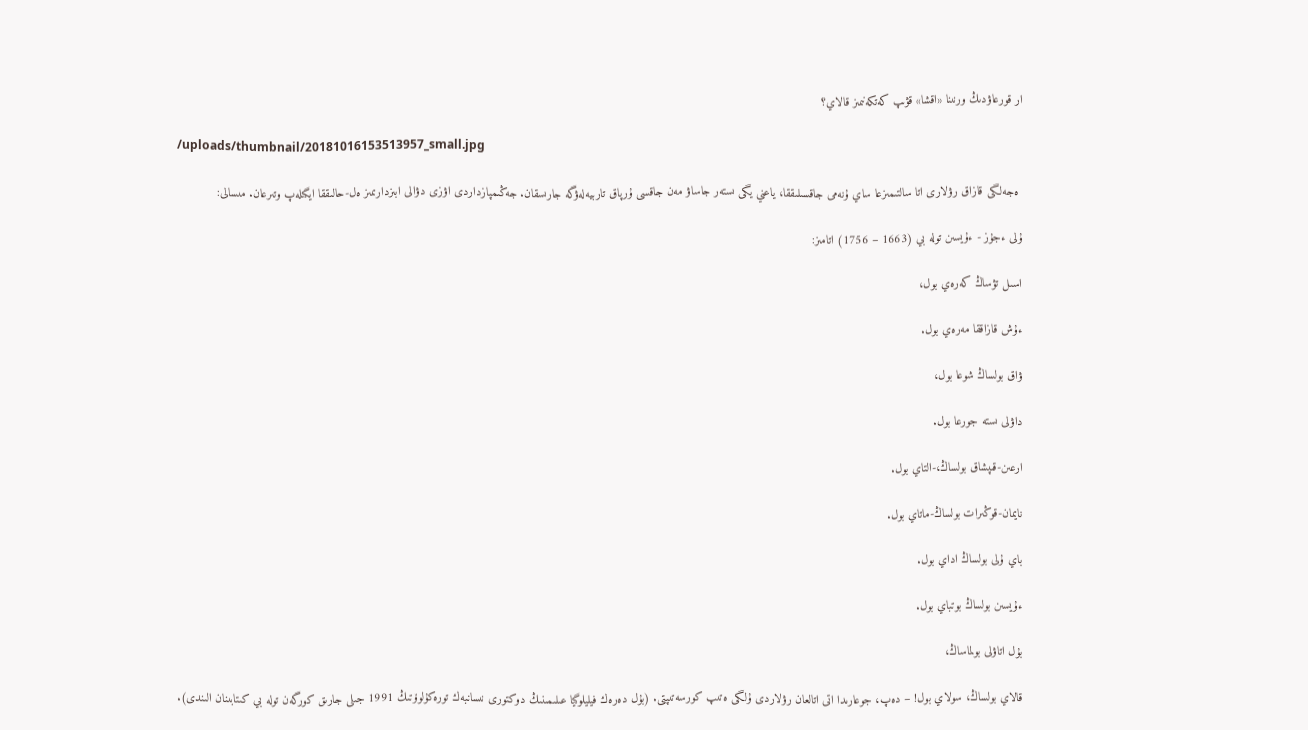ار قورعاۋدىڭ ورنىنا «اقشا» قۋىپ كەتكەنىمىز قالاي؟

/uploads/thumbnail/20181016153513957_small.jpg

 ەجەلگى قازاق رۋلارى اتا سالتىمىزعا ساي ۇنەمى جاقسىلىققا، ياعني يگى ىستەر جاساۋ مەن جاقسى ۇرپاق تاربيەلەۋگە جارىسقان. جەڭىمپازداردى اۋزى دۋالى ابىزدارىمىز ەل-حالىققا ايگىلەپ وتىرعان. مىسالى:

ۇلى ءجۇز - ءۇيسىن تولە بي (1663 – 1756) اتامىز:

اسىل تۋساڭ كەرەي بول،

ءۇش قازاققا مەرەي بول.

ۋاق بولساڭ شوعا بول،

داۋلى ىستە جورعا بول.

ارعىن-قىپشاق بولساڭ،-التاي بول.

نايمان-قوڭىرات بولساڭ-ماتاي بول.

باي ۇلى بولساڭ اداي بول.

ءۇيسىن بولساڭ بوتباي بول.

بۇل اتاۋلى بولماساڭ،

قالاي بولساڭ، سولاي بول! – دەپ، جوعارىدا اتى اتالعان رۋلاردى ۇلگى ەتىپ كورسەتىپتى. (بۇل دەرەك فيليلوگيا عىلىمىنىڭ دوكتورى نىسانبەك تورەكۇلوۆتىڭ 1991 جىلى جارىق كورگەن تولە بي كىتابىنان الىندى).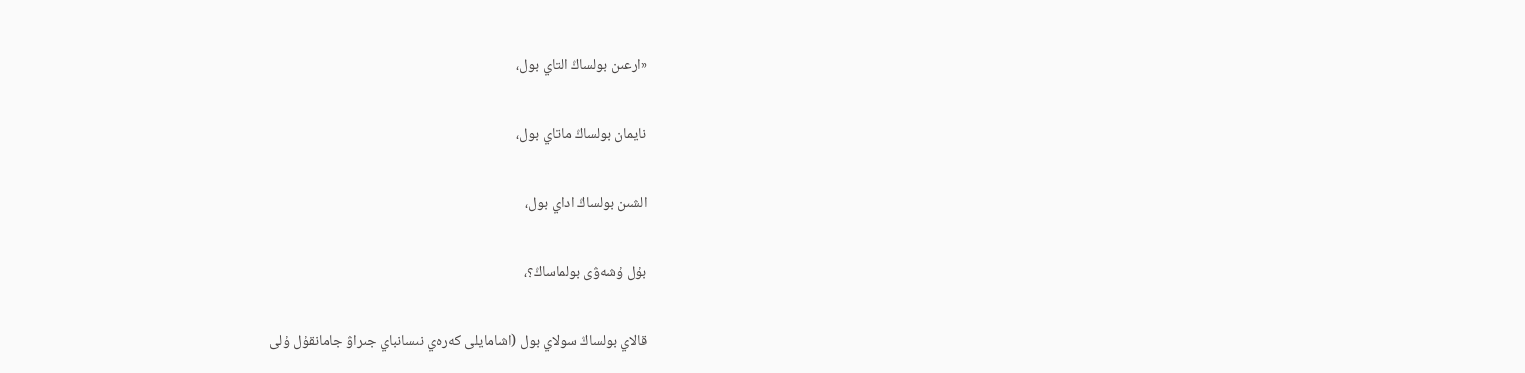«ارعىن بولساڭ التاي بول،

نايمان بولساڭ ماتاي بول،

الشىن بولساڭ اداي بول،

بۇل ۇشەۋى بولماساڭ؟،

قالاي بولساڭ سولاي بول (اشامايلى كەرەي نىسانباي جىراۋ جامانقۇل ۇلى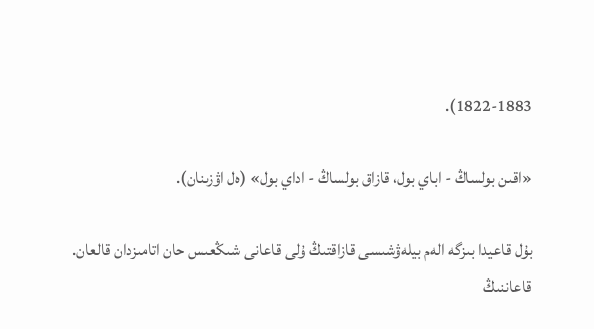1822-1883).

«اقىن بولساڭ - اباي بول، قازاق بولساڭ - اداي بول» (ەل اۋزىنان).

بۇل قاعيدا بىزگە الەم بيلەۋشىسى قازاقتىڭ ۇلى قاعانى شىڭعىس حان اتامىزدان قالعان. قاعاننىڭ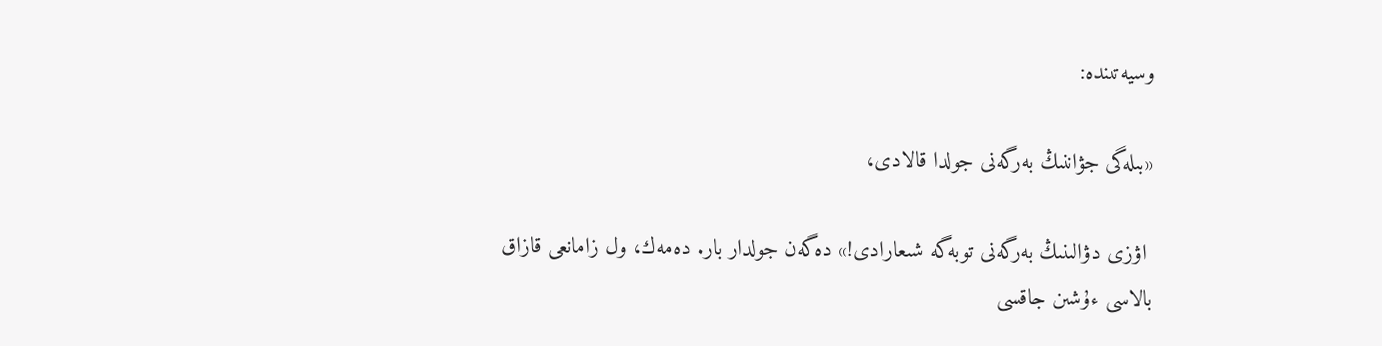وسيەتىندە:

«بىلەگى جۋاننىڭ بەرگەنى جولدا قالادى،

 اۋزى دۋالىنىڭ بەرگەنى توبەگە شىعارادى!» دەگەن جولدار بار. دەمەك، ول زامانعى قازاق بالاسى ءۇشىن جاقسى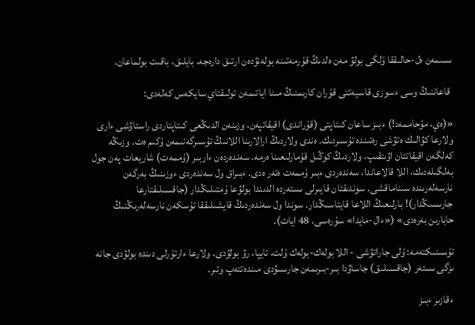ىسىمەن ەل-حالىققا ۇلگى بولۋ مەن ەلدىڭ قۇرمەتىنە بولەنۋدەن ارتىق دارەجە، بايلىق، باقىت بولماعان.

 قاعاننىڭ وسى ءسوزى قاسيەتتى قۇران كارىمنىڭ مىنا اياتىمەن تولىقتاي سايكەس كەلەدى:

«(ەي، مۇحاممەد!) ءبىز ساعان كىتاپتى (قۇراندى) اقيقاتپەن، وزىنەن الدىڭعى كىتاپتاردى راستاۋشى ءارى ولارعا كۋالىك ەتۋشى رەتىندە تۇسىردىك. ەندى ولاردىڭ ارالارىنا اللانىڭ تۇسىرگەنىمەن ۇكىم ەت. وزىڭە كەلگەن اقيقاتتان اۋىتقىپ، ولاردىڭ كوڭىل قۇمارلىعىنا ەرمە. سەندەردەن ءاربىر (ۇممەت) شاريعات پەن جول بەلگىلەدىك، اللا قالاعاندا، سەندەردى ءبىر ۇممەت ەتەر ەدى. ءبىراق ول سەندەردى ءوزىنىڭ بەرگەن نارسەلەرىندە سىناماقشى. سوندىقتان قايىرلى ىستەردە الدىندا بولۋعا ۇمتىلىڭدار (جاقسىلىقتارعا جارىسىڭدار)! بارلىعىڭ اللاعا قايتاسىڭدار. سوندا ول سەندەردىڭ قايشىلىققا تۇسكەن نارسەلەرىڭنىڭ حابارىن بەرەدى» («ءال-مايدا» سۇرەسى. 48 ايات).

تۇسىنىكتەمە: ۇلى جاراتۋشى - اللا بولەك-بولەك ۇلت، تايپا، رۋ بولۋدى، ولارعا ءارتۇرلى دىندە بولۋدى جانە ىزگى ىستەر (جاقسىلىق) جاساۋدا بىر-بىرىمەن جارىسۋدى مىندەتتەپ وتىر.

ءقازىر ءبىز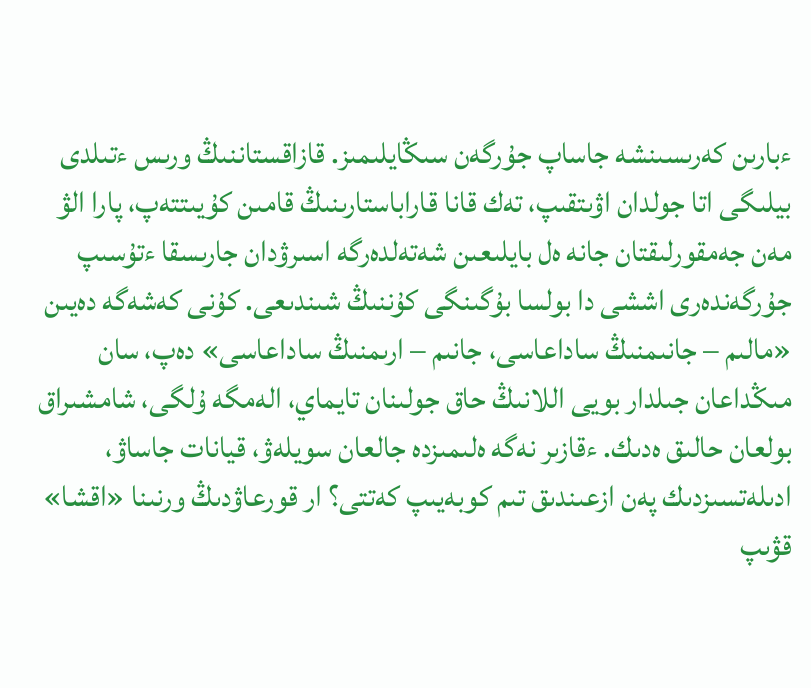ءبارىن كەرىسىنشە جاساپ جۇرگەن سىڭايلىمىز. قازاقستاننىڭ ورىس ءتىلدى بيلىگى اتا جولدان اۋىتقىپ، تەك قانا قاراباستارىنىڭ قامىن كۇيىتتەپ، پارا الۋ مەن جەمقورلىقتان جانە ەل بايلىعىن شەتەلدەرگە اسىرۋدان جارىسقا ءتۇسىپ جۇرگەندەرى اششى دا بولسا بۇگىنگى كۇننىڭ شىندىعى. كۇنى كەشەگە دەيىن «مالىم – جانىمنىڭ ساداعاسى، جانىم – ارىمنىڭ ساداعاسى» دەپ، سان مىڭداعان جىلدار بويى اللانىڭ حاق جولىنان تايماي، الەمگە ۇلگى، شامشىراق بولعان حالىق ەدىك. ءقازىر نەگە ەلىمىزدە جالعان سويلەۋ، قيانات جاساۋ، ادىلەتسىزدىك پەن ازعىندىق تىم كوبەيىپ كەتتى؟ ار قورعاۋدىڭ ورنىنا «اقشا» قۋىپ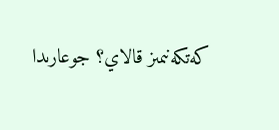كەتكەنىمىز قالاي؟ جوعارىدا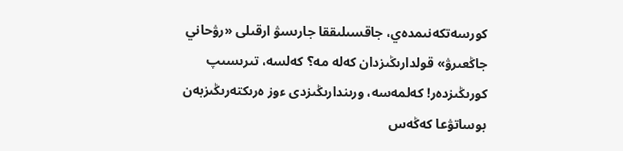كورسەتكەنىمدەي، جاقسىلىققا جارىسۋ ارقىلى «رۋحاني جاڭعىرۋ» قولدارىڭىزدان كەلە مە؟ كەلسە، تىرىسىپ كورىڭىزدەر! كەلمەسە، ورىندارىڭىزدى ءوز ەرىكتەرىڭىزبەن بوساتۋعا كەڭەس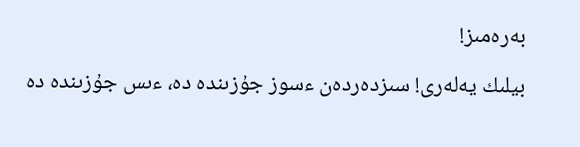بەرەمىز!

بيلىك يەلەرى! سىزدەردەن ءسوز جۇزىندە دە، ءىس جۇزىندە دە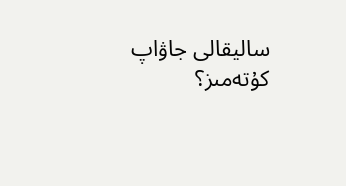ساليقالى جاۋاپ كۇتەمىز؟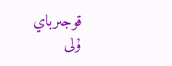قوجىرباي ۇلى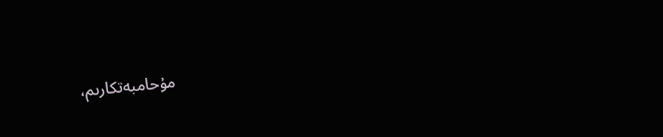مۇحامبەتكارىم،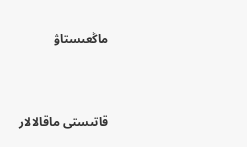ماڭعىستاۋ



قاتىستى ماقالالار